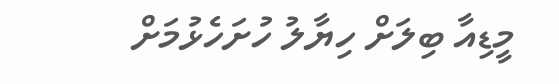މީޑިއާ ބިލަށް ހިޔާލު ހުށަހެޅުމަށް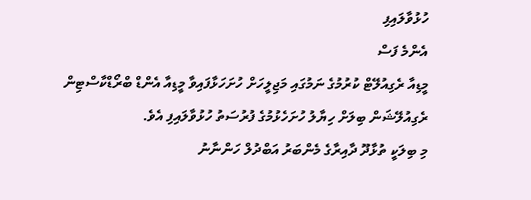ހުޅުވާލައިފި
އެންމެ ފަސް
މީޑިއާ ރެގިއުލޭޓް ކުރުމުގެ ނަމުގައި މަޖިލީހަށް ހުށަހަޅާފައިވާ މީޑިއާ އެންޑް ބްރޯޑްކާސްޓިން ރެގިއުލޭޝަން ބިލަށް ހިޔާލު ހުށަހެޅުމުގެ ފުރުސަތު ހުޅުވާލައިފި އެވެ.
މި ބިލަކީ ތުޅާދޫ ދާއިރާގެ މެންބަރު އަބްދުލް ހަންނާނު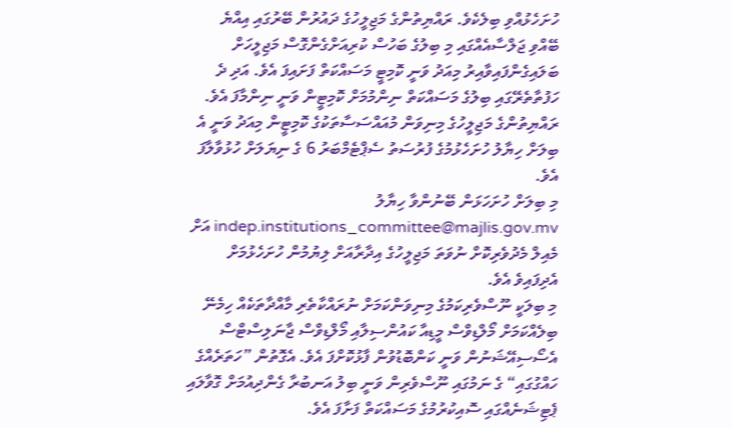ހުށަހެޅުއްވި ބިލެކެވެ. ރައްޔިތުންގެ މަޖިލީހުގެ ދައުރުން ބޭރުގައި އިއްޔެ ބޭއްވި ޖަލްސާއެއްގައި މި ބިލުގެ ބަހުސް ކުރިއަށްގެންގޮސް މަޖިލީހަށް ބަލައިގެންފައިވާއިރު މިއަދު ވަނީ ކޮމިޓީ މަސައްކަތް ފަށައިފަ އެވެ. އަދި ދެ ހަފުތާތެރޭގައި ބިލުގެ މަސައްކަތް ނިންމުމަށް ކޮމިޓީން ވަނީ ނިންމާފަ އެވެ.
ރައްޔިތުންގެ މަޖިލީހުގެ މިނިވަން މުއައްސަސާތަކުގެ ކޮމިޓީން މިއަދު ވަނީ އެ ބިލަށް ހިޔާލު ހުށަހެޅުމުގެ ފުރުސަތު ސެޕްޓެމްބަރު 6 ގެ ނިޔަލަށް ހުޅުވާލާފަ އެވެ.
މި ބިލަށް ހުށަހަޅަން ބޭނުންވާ ހިޔާލު indep.institutions_committee@majlis.gov.mv އަށް މެއިލް މެދުވެރިކޮށް ނުވަތަ މަޖިލީހުގެ އިދާރާއަށް ލިޔުމުން ހުށަހެޅުމަށް އެދިފައިވެ އެވެ.
މި ބިލަކީ ނޫސްވެރިކަމުގެ މިނިވަންކަމަށް ނުރައްކާތެރި މާއްދާތަކެއް ހިމެނޭ ބިލެއްކަމަށް މޯލްޑިވްސް މީޑިއާ ކައުންސިލާއި މޯލްޑިވްސް ޖާނަލިސްޓްސް އެސޯސިއޭޝަނުން ވަނީ ކަންބޮޑުވުން ފާޅުކޮށްފަ އެވެ. އެގޮތުން ”ހަތަރެއްގެ ހައްގުގައި“ ގެ ނަމުގައި ނޫސްވެރިން ވަނީ ބިލު އަނބުރާ ގެންދިއުމަށް ގޮވާލައި ޕެޓިޝަނެއްގައި ސޮއިކުރުމުގެ މަސައްކަތް ފަށާފަ އެވެ.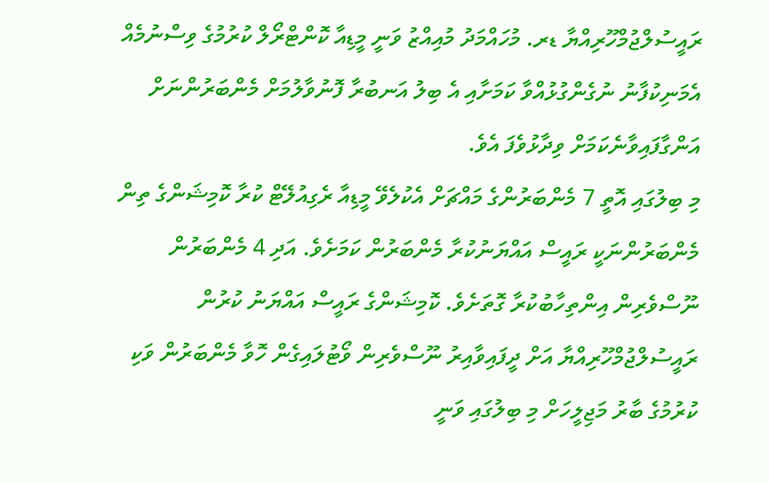ރައީސުލްޖުމްހޫރިއްޔާ ޑރ. މުހައްމަދު މުއިއްޒު ވަނީ މީޑިއާ ކޮންޓްރޯލް ކުރުމުގެ ވިސްނުމެއް އެމަނިކުފާނު ނުގެންގުޅުއްވާ ކަމަށާއި އެ ބިލު އަނބުރާ ފޮނުވާލުމަށް މެންބަރުންނަށް އަންގާފައިވާނެކަމަށް ވިދާޅުވެފަ އެވެ.
މި ބިލުގައި އޮތީ 7 މެންބަރުންގެ މައްޗަށް އެކުލެވޭ މީޑިއާ ރެގިއުލޭޓް ކުރާ ކޮމިޝަންގެ ތިން މެންބަރުންނަކީ ރައީސް އައްޔަނުކުރާ މެންބަރުން ކަމަށެވެ. އަދި 4 މެންބަރުން ނޫސްވެރިން އިންތިހާބުކުރާ ގޮތަށެވެ. ކޮމިޝަންގެ ރައީސް އައްޔަނު ކުރުން ރައީސުލްޖުމްހޫރިއްޔާ އަށް ދީފައިވާއިރު ނޫސްވެރިން ވޯޓުލައިގެން ހޮވާ މެންބަރުން ވަކި ކުރުމުގެ ބާރު މަޖިލީހަށް މި ބިލުގައި ވަނީ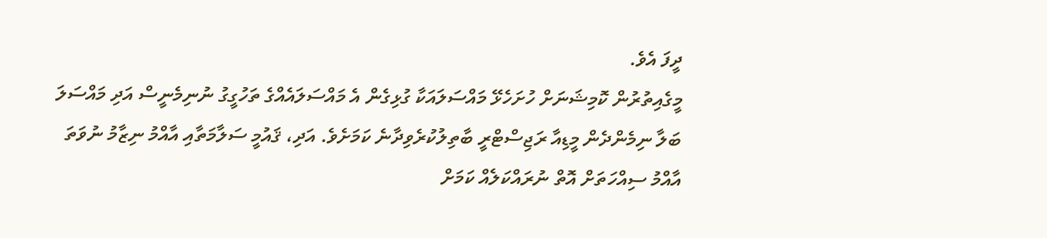ދީފަ އެވެ.
މީގެއިތުރުން ކޮމިޝަނަށް ހުށަހެޅޭ މައްސަލައަކާ ގުޅިގެން އެ މައްސަލައެއްގެ ތަހުގީގު ނުނިމެނީސް އަދި މައްސަލަ ބަލާ ނިމެންދެން މީޑިއާ ރަޖިސްޓްރީ ބާތިލުކުރެވިދާނެ ކަމަށެވެ. އަދި، ޤައުމީ ސަލާމަތާއި އާއްމު ނިޒާމު ނުވަތަ އާއްމު ސިއްހަތަށް އޮތް ނުރައްކަލެއް ކަމަށް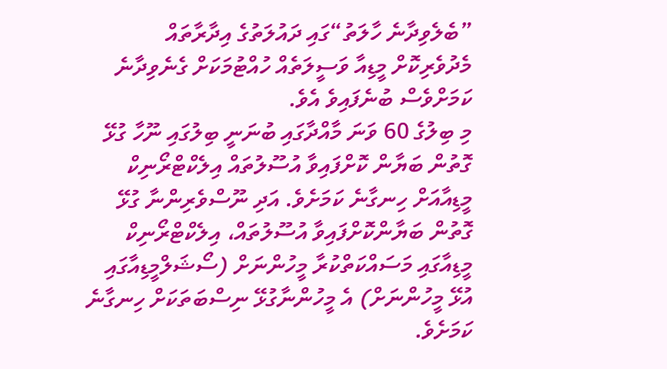”ބެލެވިދާނެ ހާލަތު“ގައި ދައުލަތުގެ އިދާރާތައް މެދުވެރިކޮށް މީޑިއާ ވަސީލަތެއް ހުއްޓުމަކަށް ގެނެވިދާނެ ކަމަށްވެސް ބުނެފައިވެ އެވެ.
މި ބިލުގެ 60 ވަނަ މާއްދާގައި ބުނަނީ ބިލުގައި ނޫހާ ގުޅޭ ގޮތުން ބަޔާން ކޮށްފައިވާ އުސޫލުތައް އިލެކްޓްރޯނިކް މީޑިއާއަށް ހިނގާނެ ކަމަށެވެ. އަދި ނޫސްވެރިންނާ ގުޅޭ ގޮތުން ބަޔާންކޮށްފައިވާ އުސޫލުތައް، އިލެކްޓްރޯނިކް މީޑިއާގައި މަސައްކަތްކުރާ މީހުންނަށް (ސޯޝަލްމީޑިއާގައި އުޅޭ މީހުންނަށް) އެ މީހުންނާގުޅޭ ނިސްބަތަކަށް ހިނގާނެ ކަމަށެވެ.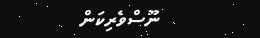ނޫސްވެރިކަން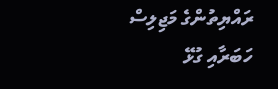ރައްޔިތުންގެ މަޖިލިސް
ހަބަރާއި ގުޅޭ